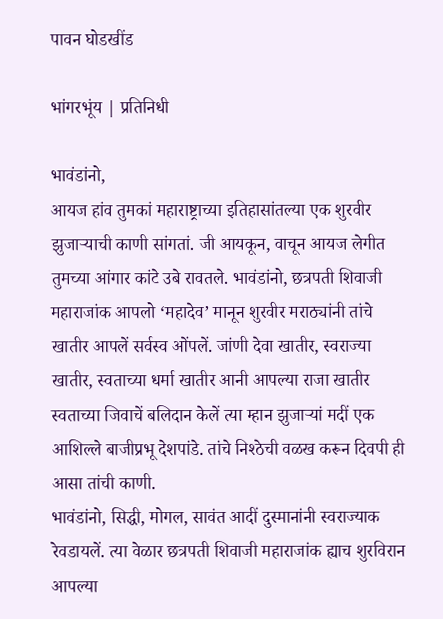पावन घोडखींड

भांगरभूंय | प्रतिनिधी

भावंडांनो,
आयज हांव तुमकां महाराष्ट्राच्या इतिहासांतल्या एक शुरवीर झुजार्‍याची काणी सांगतां. जी आयकून, वाचून आयज लेगीत तुमच्या आंगार कांटे उबे रावतले. भावंडांनो, छत्रपती शिवाजी महाराजांक आपलो ‘महादेव’ मानून शुरवीर मराठ्यांनी तांचे खातीर आपलें सर्वस्व ओंपलें. जांणी देवा खातीर, स्वराज्या खातीर, स्वताच्या धर्मा खातीर आनी आपल्या राजा खातीर स्वताच्या जिवाचें बलिदान केलें त्या म्हान झुजार्‍यां मदीं एक आशिल्ले बाजीप्रभू देशपांडे. तांचे निश्ठेची वळख करून दिवपी ही आसा तांची काणी.
भावंडांनो, सिद्धी, मोगल, सावंत आदीं दुस्मानांनी स्वराज्याक रेवडायलें. त्या वेळार छत्रपती शिवाजी महाराजांक ह्याच शुरविरान आपल्या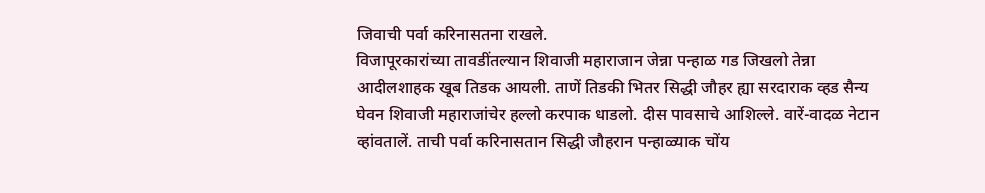जिवाची पर्वा करिनासतना राखले.
विजापूरकारांच्या तावडींतल्यान शिवाजी महाराजान जेन्ना पन्हाळ गड जिखलो तेन्ना आदीलशाहक खूब तिडक आयली. ताणें तिडकी भितर सिद्धी जौहर ह्या सरदाराक व्हड सैन्य घेवन शिवाजी महाराजांचेर हल्लो करपाक धाडलो. दीस पावसाचे आशिल्ले. वारें-वादळ नेटान व्हांवतालें. ताची पर्वा करिनासतान सिद्धी जौहरान पन्हाळ्याक चोंय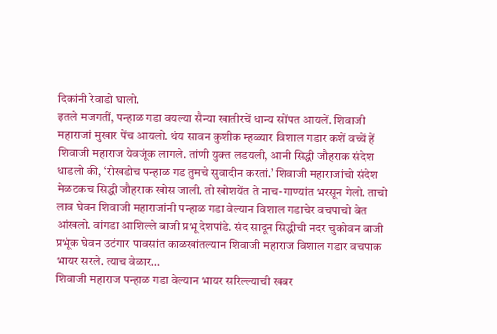दिकांनी रेवाडो घालो.
इतले मजगतीं, पन्हाळ गडा वयल्या सैन्या खातीरचें धान्य सोंपत आयलें. शिवाजी महाराजां मुखार पेंच आयलो. थंय सावन कुशीक म्हळ्यार विशाल गडार कशें वच्चें हें शिवाजी महाराज येवजूंक लागले. तांणी युक्त लडयली, आनी सिद्धी जौहराक संदेश धाडलो की, ‘रोखडोच पन्हाळ गड तुमचे सुवादीन करतां.’ शिवाजी महाराजांचो संदेश मेळटकच सिद्धी जौहराक खोस जाली. तो खोशयेंत ते नाच-गाण्यांत भरसून गेलो. ताचो लाव घेवन शिवाजी महाराजांनी पन्हाळ गडा वेल्यान विशाल गडाचेर वचपाचो बेत आंखलो. वांगडा आशिल्ले बाजी प्रभू देशपांडे. संद सादून सिद्धीची नदर चुकोवन बाजी प्रभूंक घेवन उटंगार पावसांत काळखांतल्यान शिवाजी महाराज विशाल गडार वचपाक भायर सरले. त्याच वेळार…
शिवाजी महाराज पन्हाळ गडा वेल्यान भायर सरिल्ल्याची खबर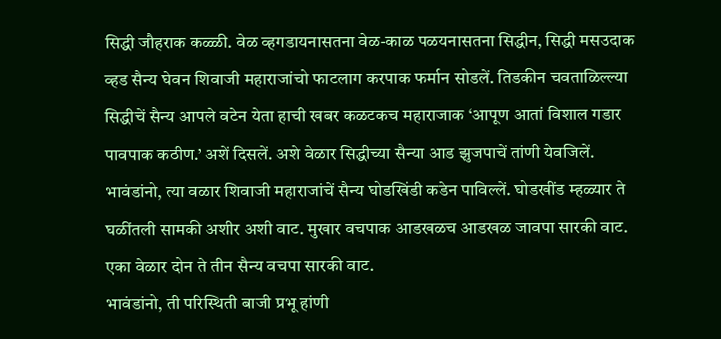सिद्धी जौहराक कळ्ळी. वेळ व्हगडायनासतना वेळ-काळ पळयनासतना सिद्धीन, सिद्धी मसउदाक व्हड सैन्य घेवन शिवाजी महाराजांचो फाटलाग करपाक फर्मान सोडलें. तिडकीन चवताळिल्ल्या सिद्धीचें सैन्य आपले वटेन येता हाची खबर कळटकच महाराजाक ‘आपूण आतां विशाल गडार पावपाक कठीण.’ अशें दिसलें. अशे वेळार सिद्धीच्या सैन्या आड झुजपाचें तांणी येवजिलें.
भावंडांनो, त्या वळार शिवाजी महाराजांचें सैन्य घोडखिंडी कडेन पाविल्लें. घोडखींड म्हळ्यार ते घळींतली सामकी अशीर अशी वाट. मुखार वचपाक आडखळच आडखळ जावपा सारकी वाट. एका वेळार दोन ते तीन सैन्य वचपा सारकी वाट.
भावंडांनो, ती परिस्थिती बाजी प्रभू हांणी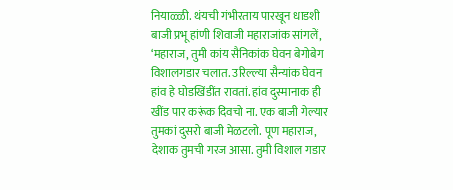नियाळ्ळी. थंयची गंभीरताय पारखून धाडशी बाजी प्रभू हांणी शिवाजी महाराजांक सांगलें,
‘महाराज, तुमी कांय सैनिकांक घेवन बेगोबेग विशालगडार चलात. उरिल्ल्या सैन्यांक घेवन हांव हे घोडखिंडींत रावतां. हांव दुस्मानाक ही खींड पार करूंक दिवचो ना. एक बाजी गेल्यार तुमकां दुसरो बाजी मेळटलो. पूण महाराज, देशाक तुमची गरज आसा. तुमी विशाल गडार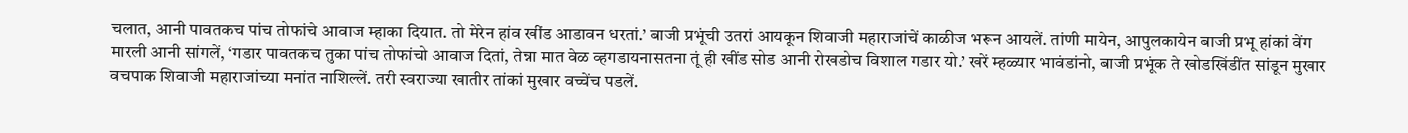चलात, आनी पावतकच पांच तोफांचे आवाज म्हाका दियात. तो मेरेन हांव खींड आडावन धरतां.’ बाजी प्रभूंची उतरां आयकून शिवाजी महाराजांचें काळीज भरून आयलें. तांणी मायेन, आपुलकायेन बाजी प्रभू हांकां वेंग मारली आनी सांगलें, ‘गडार पावतकच तुका पांच तोफांचो आवाज दितां, तेन्ना मात वेळ व्हगडायनासतना तूं ही खींड सोड आनी रोखडोच विशाल गडार यो.’ खरें म्हळ्यार भावंडांनो, बाजी प्रभूंक ते खोडखिंडींत सांडून मुखार वचपाक शिवाजी महाराजांच्या मनांत नाशिल्लें. तरी स्वराज्या खातीर तांकां मुखार वच्चेंच पडलें.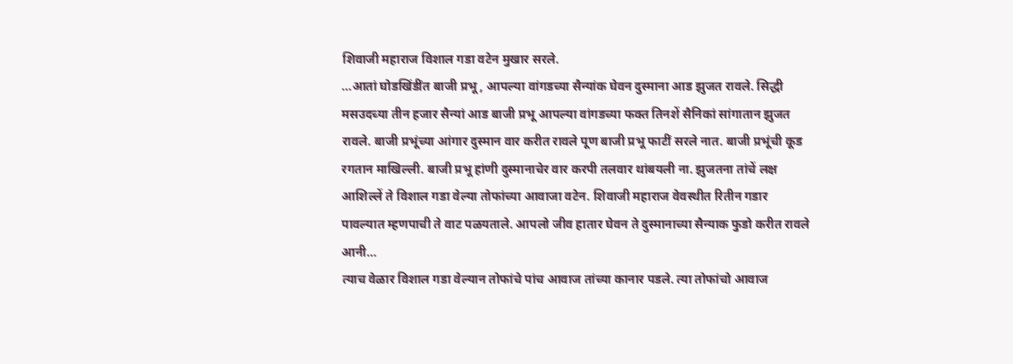शिवाजी महाराज विशाल गडा वटेन मुखार सरले.
…आतां घोडखिंडींत बाजी प्रभू, आपल्या वांगडच्या सैन्यांक घेवन दुस्माना आड झुजत रावले. सिद्धी मसउदच्या तीन हजार सैन्यां आड बाजी प्रभू आपल्या वांगडच्या फक्त तिनशें सैनिकां सांगातान झुजत रावले. बाजी प्रभूंच्या आंगार दुस्मान वार करीत रावले पूण बाजी प्रभू फाटीं सरले नात. बाजी प्रभूंची कूड रगतान माखिल्ली. बाजी प्रभू हांणी दुस्मानाचेर वार करपी तलवार थांबयली ना. झुजतना तांचें लक्ष आशिल्लें ते विशाल गडा वेल्या तोफांच्या आवाजा वटेन. शिवाजी महाराज वेवस्थीत रितीन गडार पावल्यात म्हणपाची ते वाट पळयताले. आपलो जीव हातार घेवन ते दुस्मानाच्या सैन्याक फुडो करीत रावले आनी…
त्याच वेळार विशाल गडा वेल्यान तोफांचे पांच आवाज तांच्या कानार पडले. त्या तोफांचो आवाज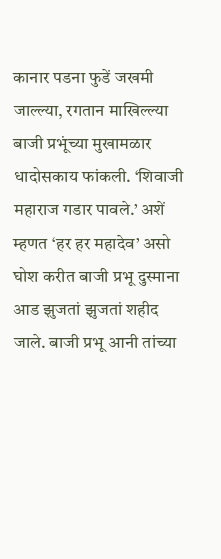कानार पडना फुडें जखमी जाल्ल्या, रगतान माखिल्ल्या बाजी प्रभूंच्या मुखामळार धादोसकाय फांकली. ‘शिवाजी महाराज गडार पावले.’ अशें म्हणत ‘हर हर महादेव’ असो घोश करीत बाजी प्रभू दुस्माना आड झुजतां झुजतां शहीद जाले. बाजी प्रभू आनी तांच्या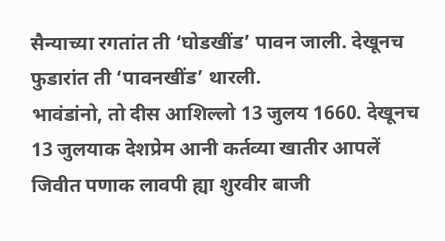सैन्याच्या रगतांत ती ‘घोडखींड’ पावन जाली. देखूनच फुडारांत ती ‘पावनखींड’ थारली.
भावंडांनो, तो दीस आशिल्लो 13 जुलय 1660. देखूनच 13 जुलयाक देशप्रेम आनी कर्तव्या खातीर आपलें जिवीत पणाक लावपी ह्या शुरवीर बाजी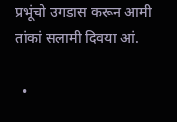प्रभूंचो उगडास करून आमी तांकां सलामी दिवया आं.

  •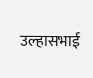उल्हासभाई